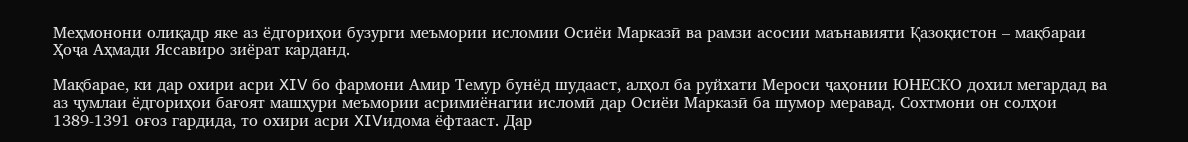Меҳмонони олиқадр яке аз ёдгориҳои бузурги меъмории исломии Осиёи Марказӣ ва рамзи асосии маънавияти Қазоқистон – мақбараи Ҳоҷа Аҳмади Яссавиро зиёрат карданд.

Мақбарае, ки дар охири асри XIV бо фармони Амир Темур бунёд шудааст, алҳол ба руйхати Мероси ҷаҳонии ЮНЕСКО дохил мегардад ва аз ҷумлаи ёдгориҳои бағоят машҳури меъмории асримиёнагии исломӣ дар Осиёи Марказӣ ба шумор меравад. Сохтмони он солҳои 1389-1391 оғоз гардида, то охири асри XIVидома ёфтааст. Дар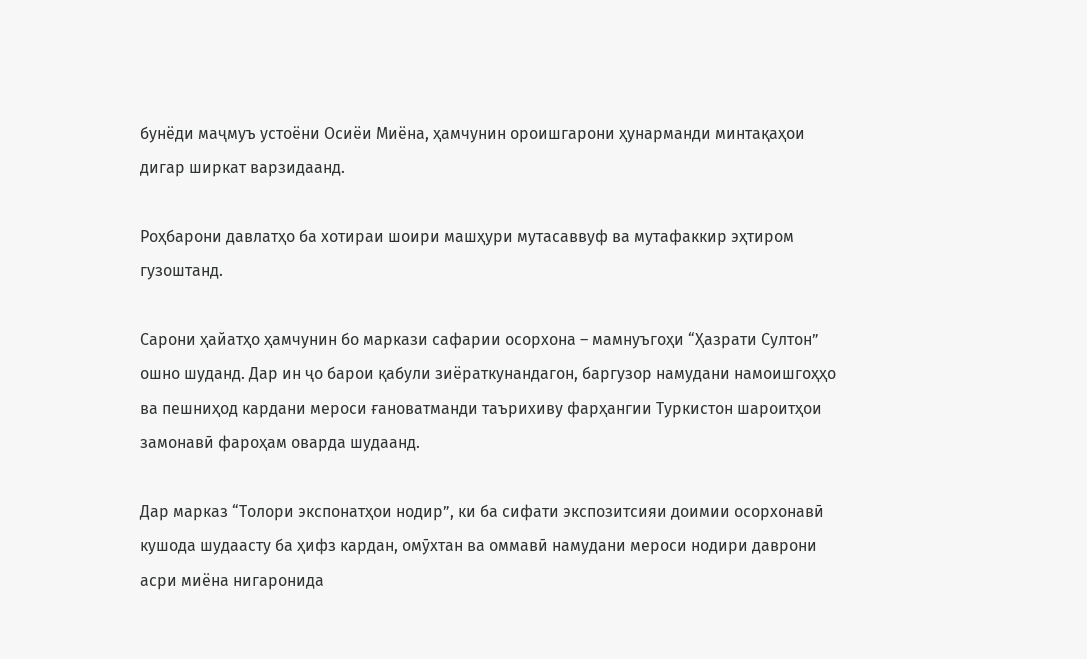бунёди маҷмуъ устоёни Осиёи Миёна, ҳамчунин ороишгарони ҳунарманди минтақаҳои дигар ширкат варзидаанд.

Роҳбарони давлатҳо ба хотираи шоири машҳури мутасаввуф ва мутафаккир эҳтиром гузоштанд.

Сарони ҳайатҳо ҳамчунин бо маркази сафарии осорхона – мамнуъгоҳи “Ҳазрати Султон” ошно шуданд. Дар ин ҷо барои қабули зиёраткунандагон, баргузор намудани намоишгоҳҳо ва пешниҳод кардани мероси ғановатманди таърихиву фарҳангии Туркистон шароитҳои замонавӣ фароҳам оварда шудаанд.

Дар марказ “Толори экспонатҳои нодир”, ки ба сифати экспозитсияи доимии осорхонавӣ кушода шудаасту ба ҳифз кардан, омӯхтан ва оммавӣ намудани мероси нодири даврони асри миёна нигаронида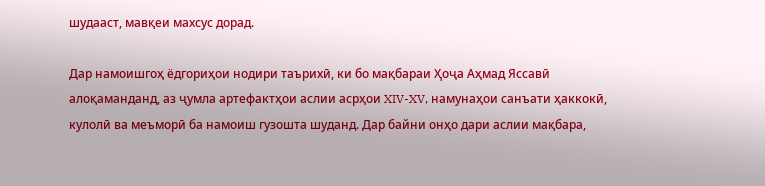шудааст, мавқеи махсус дорад.

Дар намоишгоҳ ёдгориҳои нодири таърихӣ, ки бо мақбараи Ҳоҷа Аҳмад Яссавӣ алоқаманданд, аз ҷумла артефактҳои аслии асрҳои XIV-XV, намунаҳои санъати ҳаккокӣ, кулолӣ ва меъморӣ ба намоиш гузошта шуданд. Дар байни онҳо дари аслии мақбара,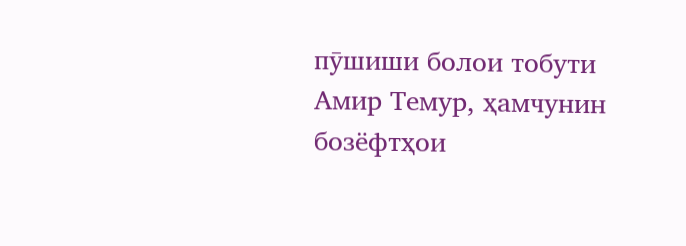пӯшиши болои тобути Амир Темур, ҳамчунин бозёфтҳои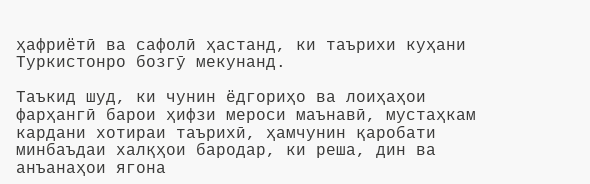ҳафриётӣ ва сафолӣ ҳастанд, ки таърихи куҳани Туркистонро бозгӯ мекунанд.

Таъкид шуд, ки чунин ёдгориҳо ва лоиҳаҳои фарҳангӣ барои ҳифзи мероси маънавӣ, мустаҳкам кардани хотираи таърихӣ, ҳамчунин қаробати минбаъдаи халқҳои бародар, ки реша, дин ва анъанаҳои ягона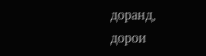доранд, дорои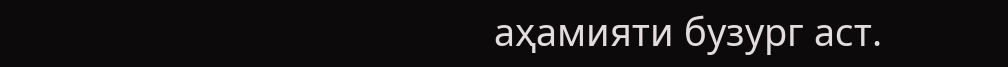аҳамияти бузург аст.